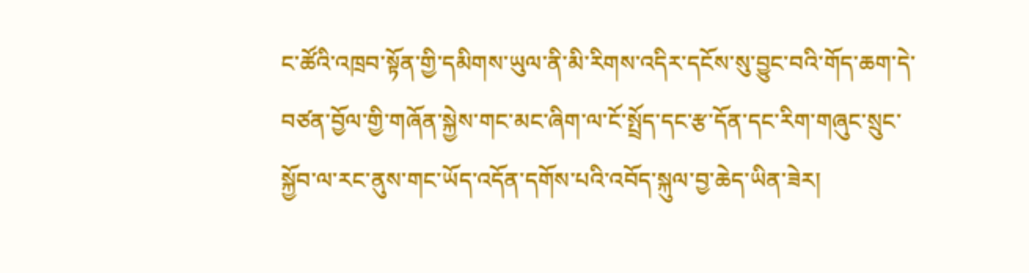ང་ཚོའི་འཁྲབ་སྟོན་གྱི་དམིགས་ཡུལ་ནི་མི་རིགས་འདིར་དངོས་སུ་བྱུང་བའི་གོད་ཆག་དེ་བཙན་བྱོལ་གྱི་གཞོན་སྐྱེས་གང་མང་ཞིག་ལ་ངོ་སྤྲོད་དང་རྩ་དོན་དང་རིག་གཞུང་སྲུང་སྐྱོབ་ལ་རང་ནུས་གང་ཡོད་འདོན་དགོས་པའི་འབོད་སྐུལ་བྱ་ཆེད་ཡིན་ཟེར།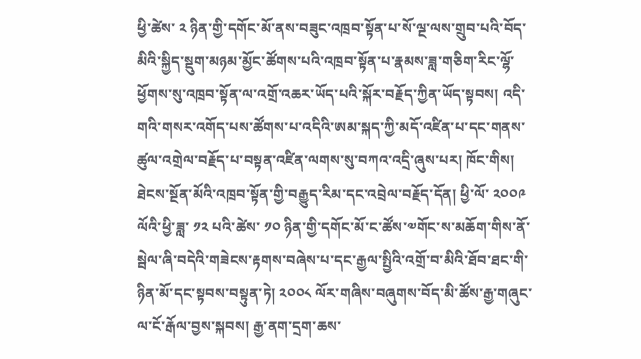ཕྱི་ཚེས་ ༢ ཉིན་གྱི་དགོང་མོ་ནས་བཟུང་འཁྲབ་སྟོན་པ་སོ་ལྔ་ལས་གྲུབ་པའི་བོད་མིའི་སྐྱིད་སྡུག་མཉམ་མྱོང་ཚོགས་པའི་འཁྲབ་སྟོན་པ་རྣམས་ཟླ་གཅིག་རིང་ལྷོ་ཕྱོགས་སུ་འཁྲབ་སྟོན་ལ་འགྲོ་འཆར་ཡོད་པའི་སྐོར་བརྗོད་ཀྱིན་ཡོད་སྟབས། འདི་གའི་གསར་འགོད་པས་ཚོགས་པ་འདིའི་ཨམ་སྐད་ཀྱི་མདོ་འཛིན་པ་དང་གནས་ཚུལ་འགྲེལ་བརྗོད་པ་བསྟན་འཛིན་ལགས་སུ་བཀའ་འདྲི་ཞུས་པར། ཁོང་གིས། ཐེངས་སྔོན་མོའི་འཁྲབ་སྟོན་གྱི་བརྒྱུད་རིམ་དང་འབྲེལ་བརྗོད་དོན། ཕྱི་ལོ་ ༢༠༠༩ ལོའི་ཕྱི་ཟླ་ ༡༢ པའི་ཚེས་ ༡༠ ཉིན་གྱི་དགོང་མོ་ང་ཚོས་༧གོང་ས་མཆོག་གིས་ནོ་སྦེལ་ཞི་བདེའི་གཟེངས་རྟགས་བཞེས་པ་དང་རྒྱལ་སྤྱིའི་འགྲོ་བ་མིའི་ཐོབ་ཐང་གི་ཉིན་མོ་དང་སྟབས་བསྟུན་ཏེ། ༢༠༠༨ ལོར་གཞིས་བཞུགས་བོད་མི་ཚོས་རྒྱ་གཞུང་ལ་ངོ་རྒོལ་བྱས་སྐབས། རྒྱ་ནག་དྲག་ཆས་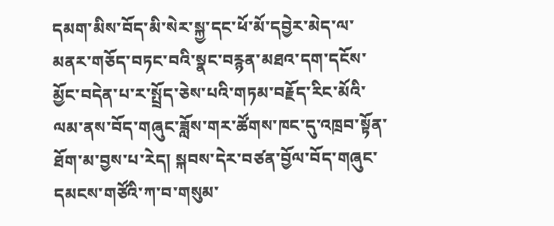དམག་མིས་བོད་མི་སེར་སྐྱ་དང་ཕོ་མོ་དབྱེར་མེད་ལ་མནར་གཅོད་བཏང་བའི་སྣང་བརྙན་མཐའ་དག་དངོས་མྱོང་བདེན་པ་ར་སྤྲོད་ཅེས་པའི་གཏམ་བརྗོད་རིང་མོའི་ལམ་ནས་བོད་གཞུང་ཟློས་གར་ཚོགས་ཁང་དུ་འཁྲབ་སྟོན་ཐོག་མ་བྱས་པ་རེད། སྐབས་དེར་བཙན་བྱོལ་བོད་གཞུང་དམངས་གཙོའི་ཀ་བ་གསུམ་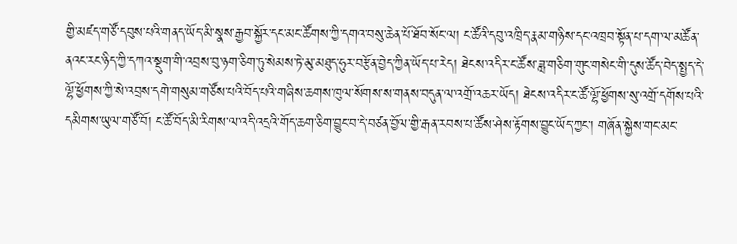གྱི་མཛད་གཙོ་དབུས་པའི་གནད་ཡོད་མི་སྣས་རྒྱབ་སྐྱོར་དང་མང་ཚོགས་ཀྱི་དགའ་བསུ་ཆེན་པོ་ཐོབ་སོང་ལ། ང་ཚོའི་དབུ་འཁྲིད་རྣམ་གཉིས་དང་འཁྲབ་སྟོན་པ་དག་ལ་མཚོན་ནའང་རང་ཉིད་ཀྱི་དཀའ་སྡུག་གི་འབྲས་བུ་ཉག་ཅིག་ཏུ་སེམས་ཏེ་མུ་མཐུད་ཧུར་བརྩོན་བྱེད་ཀྱིན་ཡོད་པ་རེད། ཐེངས་འདིར་ང་ཚོས་ཟླ་གཅིག་གུང་གསེང་གི་དུས་ཚོད་བེད་སྤྱད་དེ་ལྷོ་ཕྱོགས་ཀྱི་སེ་འབྲས་དགེ་གསུམ་གཙོས་པའི་བོད་པའི་གཞིས་ཆགས་ཁུལ་སོགས་ས་གནས་བདུན་ལ་འགྲོ་འཆར་ཡོད། ཐེངས་འདིར་ང་ཚོ་ལྷོ་ཕྱོགས་སུ་འགྲོ་དགོས་པའི་དམིགས་ཡུལ་གཙོ་བོ། ང་ཚོ་བོད་མི་རིགས་ལ་འདི་འདྲའི་གོད་ཆག་ཅིག་བྱུང་བ་དེ་བཙན་བྱོལ་གྱི་རྒན་རབས་པ་ཚོས་ཤེས་རྟོགས་བྱུང་ཡོད་ཀྱང་། གཞོན་སྐྱེས་གང་མང་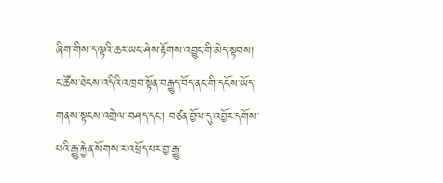ཞིག་གིས་ད་ལྟའི་ཆར་ཡང་ཤེས་རྟོགས་འབྱུང་གི་མེད་སྟབས། ང་ཚོས་ཐེངས་འདིའི་འཁྲབ་སྟོན་བརྒྱུད་བོད་ནང་གི་དངོས་ཡོད་གནས་སྟངས་འགྲེལ་བཤད་དང་། བཙན་བྱོལ་དུ་འབྱོར་དགོས་པའི་རྒྱུ་རྐྱེན་སོགས་ར་འཕྲོད་པར་བྱ་རྒྱུ་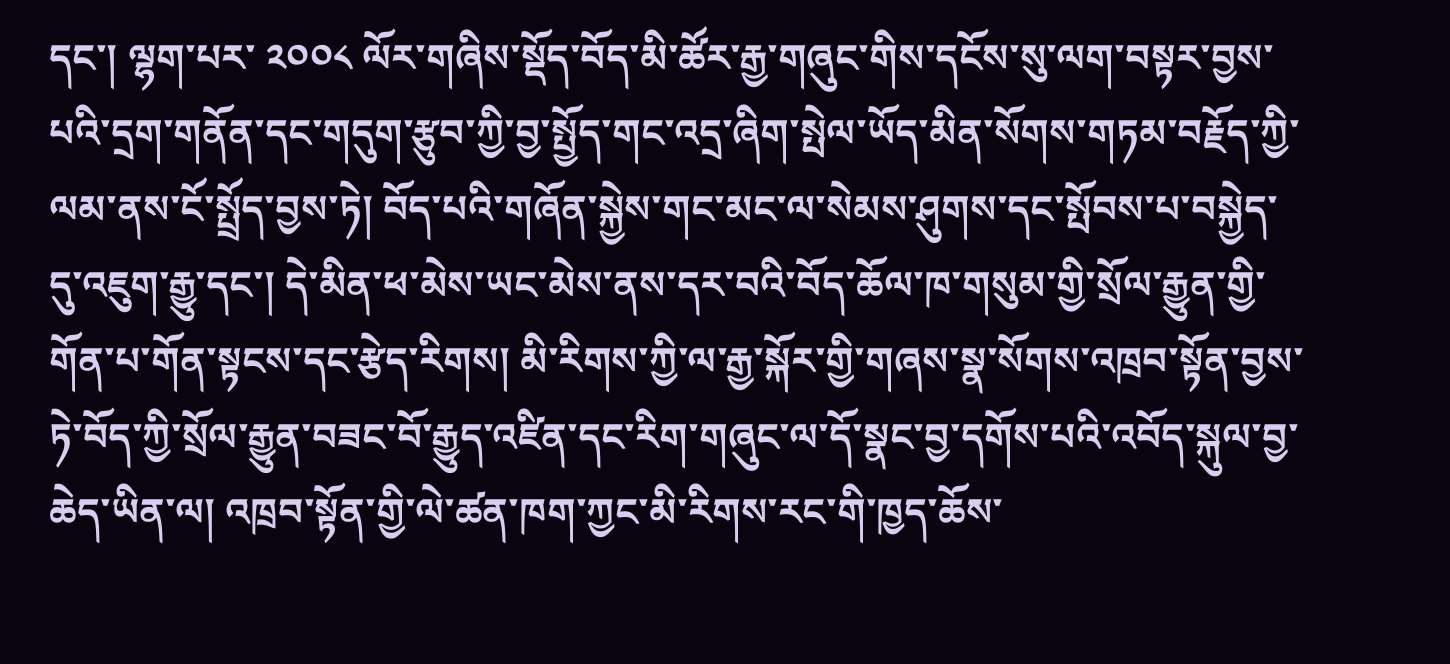དང་། ལྷག་པར་ ༢༠༠༨ ལོར་གཞིས་སྡོད་བོད་མི་ཚོར་རྒྱ་གཞུང་གིས་དངོས་སུ་ལག་བསྟར་བྱས་པའི་དྲག་གནོན་དང་གདུག་རྩུབ་ཀྱི་བྱ་སྤྱོད་གང་འདྲ་ཞིག་སྤེལ་ཡོད་མིན་སོགས་གཏམ་བརྗོད་ཀྱི་ལམ་ནས་ངོ་སྤྲོད་བྱས་ཏེ། བོད་པའི་གཞོན་སྐྱེས་གང་མང་ལ་སེམས་ཤུགས་དང་སྤོབས་པ་བསྐྱེད་དུ་འཇུག་རྒྱུ་དང་། དེ་མིན་ཕ་མེས་ཡང་མེས་ནས་དར་བའི་བོད་ཆོལ་ཁ་གསུམ་གྱི་སྲོལ་རྒྱུན་གྱི་གོན་པ་གོན་སྟངས་དང་རྩེད་རིགས། མི་རིགས་ཀྱི་ལ་རྒྱ་སྐོར་གྱི་གཞས་སྣ་སོགས་འཁྲབ་སྟོན་བྱས་ཏེ་བོད་ཀྱི་སྲོལ་རྒྱུན་བཟང་བོ་རྒྱུད་འཛིན་དང་རིག་གཞུང་ལ་དོ་སྣང་བྱ་དགོས་པའི་འབོད་སྐུལ་བྱ་ཆེད་ཡིན་ལ། འཁྲབ་སྟོན་གྱི་ལེ་ཚན་ཁག་ཀྱང་མི་རིགས་རང་གི་ཁྱད་ཆོས་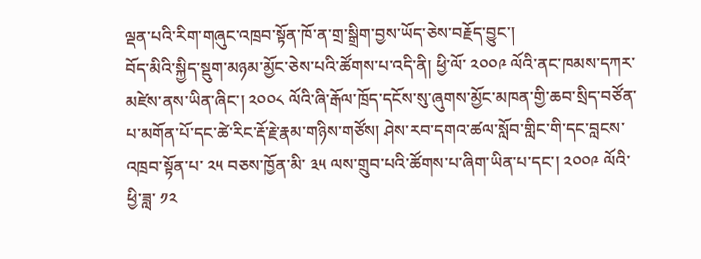ལྡན་པའི་རིག་གཞུང་འཁྲབ་སྟོན་ཁོ་ན་གྲ་སྒྲིག་བྱས་ཡོད་ཅེས་བརྗོད་བྱུང་།
བོད་མིའི་སྐྱིད་སྡུག་མཉམ་མྱོང་ཅེས་པའི་ཚོགས་པ་འདི་ནི། ཕྱི་ལོ་ ༢༠༠༩ ལོའི་ནང་ཁམས་དཀར་མཛེས་ནས་ཡིན་ཞིང་། ༢༠༠༨ ལོའི་ཞི་རྒོལ་ཁྲོད་དངོས་སུ་ཞུགས་མྱོང་མཁན་གྱི་ཆབ་སྲིད་བཙོན་པ་མགོན་པོ་དང་ཚེ་རིང་རྡོ་རྗེ་རྣམ་གཉིས་གཙོས། ཤེས་རབ་དགའ་ཚལ་སློབ་གླིང་གི་དང་བླངས་འཁྲབ་སྟོན་པ་ ༢༥ བཅས་ཁྱོན་མི་ ༣༥ ལས་གྲུབ་པའི་ཚོགས་པ་ཞིག་ཡིན་པ་དང་། ༢༠༠༩ ལོའི་ཕྱི་ཟླ་ ༡༢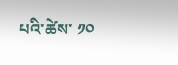པའི་ཚེས་ ༡༠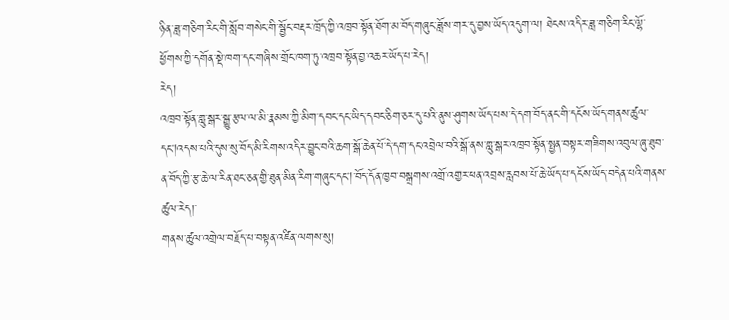ཉིན་ཟླ་གཅིག་རིང་གི་སློབ་གསེང་གི་སྦྱོང་བརྡར་ཁྲོད་ཀྱི་འཁྲབ་སྟོན་ཐོག་མ་བོད་གཞུང་ཟློས་གར་དུ་བྱས་ཡོད་འདུག་ལ། ཐེངས་འདིར་ཟླ་གཅིག་རིང་ལྷོ་ཕྱོགས་ཀྱི་དགོན་སྡེ་ཁག་དང་གཞིས་གྲོང་ཁག་ཏུ་འཁྲབ་སྟོན་བྱ་འཆར་ཡོད་པ་རེད།
རེད།
འཁྲབ་སྟོན་གླུ་སྒར་སྒྱུ་རྩལ་ལ་མི་རྣམས་ཀྱི་མིག་དབང་དང་ཡིད་དབང་ཅིག་ཅར་དུ་པའི་ནུས་ཤུགས་ཡོད་པས་དེ་དག་བོད་ནང་གི་དངོས་ཡོད་གནས་ཚུལ་དང།འདས་པའི་དུས་སུ་བོད་མི་རིགས་འདིར་བྱུང་བའི་ཆག་སྒོ་ཆེན་པོ་དེ་དག་དང་འབྲེལ་བའི་སྒོ་ནས་གླུ་སྒར་འཁྲབ་སྟོན་སྤྱན་བསྟར་གཟིགས་འབུལ་ཞུ་ཐུབ་ན་བོད་ཀྱི་རྩ་ཆེ་ལ་རིན་ཐང་ཅན་གྱི་ཐུན་མིན་རིག་གཞུང་དང།་བོད་དོན་ཁྱབ་བསྒྲགས་འགྲོ་འགྱར་ཕན་འབྲས་རླབས་པོ་ཆེ་ཡོད་པ་དངོས་ཡོད་བདེན་པའི་གནས་ཚུལ་རེད།་
གནས་ཚུལ་འགྲེལ་བརྗོད་པ་བསྟན་འཛིན་ལགས་སུ།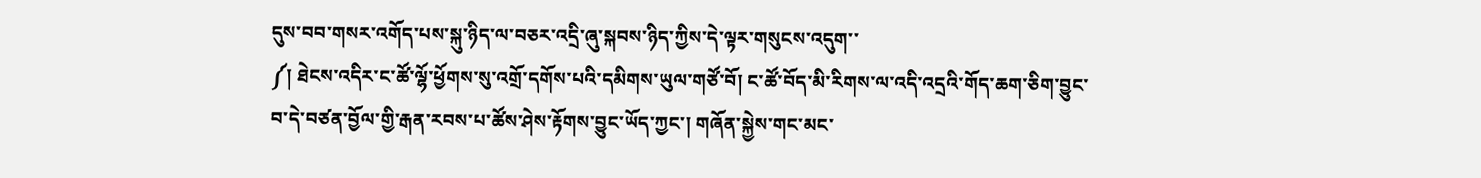དུས་བབ་གསར་འགོད་པས་སྐུ་ཉིད་ལ་བཅར་འདྲི་ཞུ་སྐབས་ཉིད་ཀྱིས་དེ་ལྟར་གསུངས་འདུག་་
༼། ཐེངས་འདིར་ང་ཚོ་ལྷོ་ཕྱོགས་སུ་འགྲོ་དགོས་པའི་དམིགས་ཡུལ་གཙོ་བོ། ང་ཚོ་བོད་མི་རིགས་ལ་འདི་འདྲའི་གོད་ཆག་ཅིག་བྱུང་བ་དེ་བཙན་བྱོལ་གྱི་རྒན་རབས་པ་ཚོས་ཤེས་རྟོགས་བྱུང་ཡོད་ཀྱང་། གཞོན་སྐྱེས་གང་མང་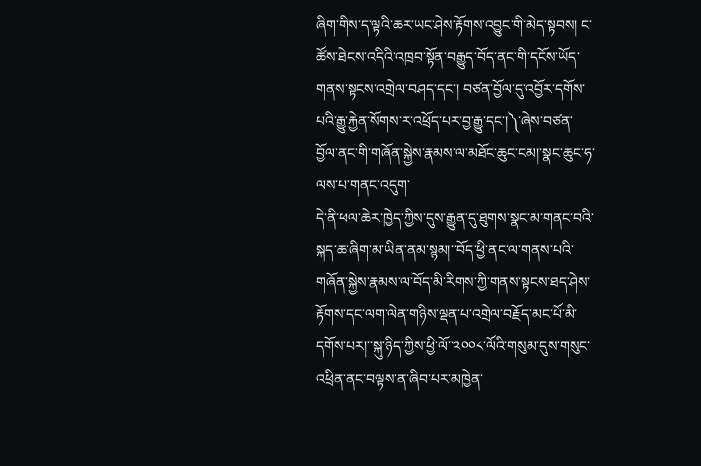ཞིག་གིས་ད་ལྟའི་ཆར་ཡང་ཤེས་རྟོགས་འབྱུང་གི་མེད་སྟབས། ང་ཚོས་ཐེངས་འདིའི་འཁྲབ་སྟོན་བརྒྱུད་བོད་ནང་གི་དངོས་ཡོད་གནས་སྟངས་འགྲེལ་བཤད་དང་། བཙན་བྱོལ་དུ་འབྱོར་དགོས་པའི་རྒྱུ་རྐྱེན་སོགས་ར་འཕྲོད་པར་བྱ་རྒྱུ་དང་།༽་ཞེས་བཙན་བྱོལ་ནང་གི་གཞོན་སྐྱེས་རྣམས་ལ་མཐོང་ཆུང་ངམ།་སྣང་ཆུང་ཧ་ལས་པ་གནང་འདུག་
དེ་ནི་ཕལ་ཆེར་ཁྱེད་ཀྱིས་དུས་རྒྱུན་དུ་ཐུགས་སྣང་མ་གནང་བའི་སྐད་ཆ་ཞིག་མ་ཡིན་ནམ་སྙམ།་་བོད་ཕྱི་ནང་ལ་གནས་པའི་གཞོན་སྐྱེས་རྣམས་ལ་བོད་མི་རིགས་ཀྱི་གནས་སྟངས་ཐད་ཤེས་རྟོགས་དང་ལག་ལེན་གཉིས་ལྡན་པ་འགྲེལ་བརྗོད་མང་པོ་མི་དགོས་པར།་་སྐུ་ཉིད་ཀྱིས་ཕྱི་ལོ་་༢༠༠༨་ལོའི་གསུམ་དུས་གསུང་འཕྲིན་ནང་བལྟས་ན་ཞིབ་པར་མཁྱེན་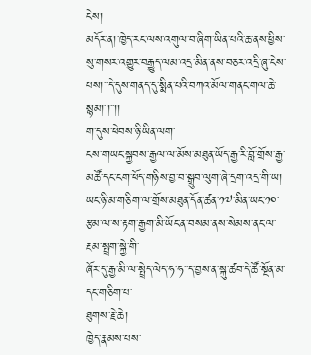ངེས།
མདོར་ན།་ཁྱེད་རང་ལས་འགུལ་བ་ཞིག་ཡིན་པའི་ཆ་ནས་ཕྱིས་སུ་གསར་འགྱུར་བརྒྱུད་ལམ་འདྲ་མིན་ནས་བཅར་འདྲི་ཞུ་ངེས་པས།་་དེ་དུས་གནད་དུ་སྨིན་པའི་བཀའ་མོལ་གནང་གལ་ཆེ་སྙམ།་།་་།།
ག་དུས་ཕེབས་ཉི་ཡིན་ལག་
ངས་གཡང་སྐྱབས་རྒྱལ་ལ་མོས་མཐུན་ཡོད་རྒྱ་རི་བློ་གྲོས་རྒྱ་མཚོ་དང་ངག་ཕོད་གཉིས་བྱ་བ་སྒྲུབ་ལུག་ཞེ་དྲག་འདྲ་གི་ཡ།
ཡང་ཉི་མ་གཅིག་ལ་གྲོས་མཐུན་དོན་ཚན་༡༧་མིན་ཡང་༡༠་རྩམ་ལ་ས་རྟག་རྒྱག་མི་ཡོང་ན་བསམ་ནས་སེམས་ནང་ལ་རྔམ་སྤྲག་སྐྱེ་གི་
ཞོར་དུ་རྒྱ་མི་ལ་སྤྲེད་ལེད་ཧ་ཧ་་ད་བྱས་ན་སྐུ་ཚབ་དེ་ཚོ་སྔོན་མ་དང་གཅིག་པ་
ཐུགས་རྗེ་ཆེ།
ཁྱེད་རྣམས་པས་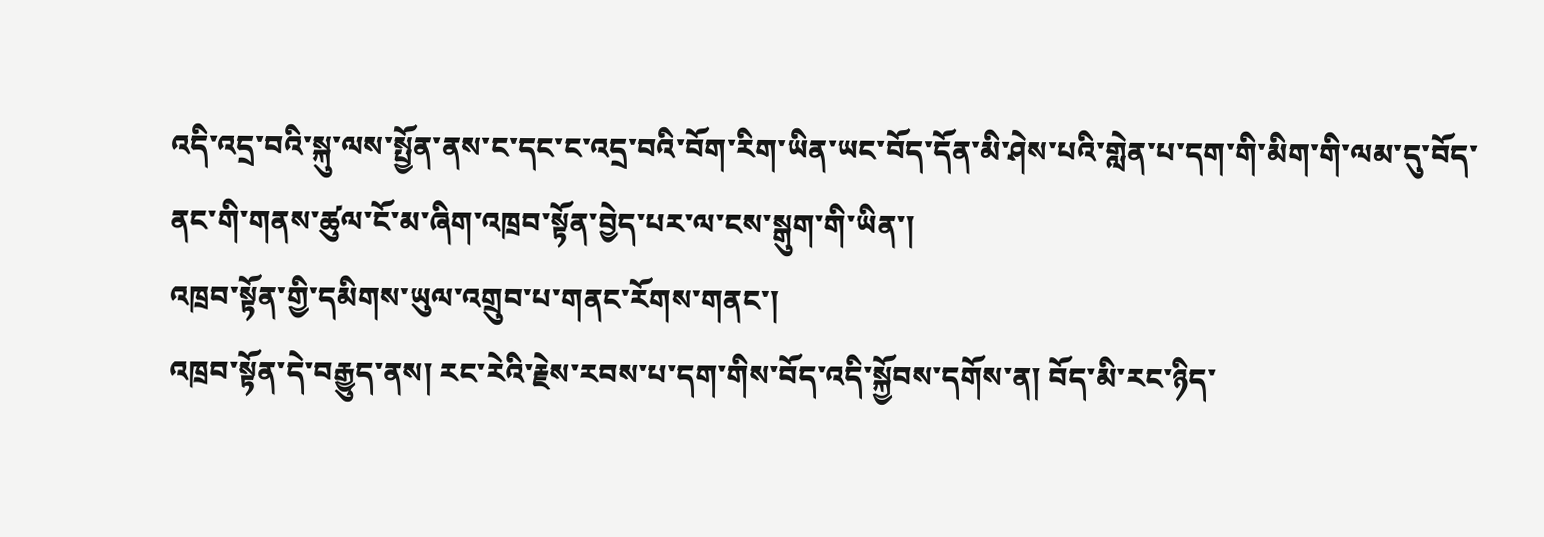འདི་འདྲ་བའི་སྐུ་ལས་སྤྱོན་ནས་ང་དང་ང་འདྲ་བའི་བོག་རིག་ཡིན་ཡང་བོད་དོན་མི་ཤེས་པའི་གླེན་པ་དག་གི་མིག་གི་ལམ་དུ་བོད་ནང་གི་གནས་ཚུལ་ངོ་མ་ཞིག་འཁྲབ་སྟོན་བྱེད་པར་ལ་ངས་སྒུག་གི་ཡིན་།
འཁྲབ་སྟོན་གྱི་དམིགས་ཡུལ་འགྲུབ་པ་གནང་རོགས་གནང་།
འཁྲབ་སྟོན་དེ་བརྒྱུད་ནས། རང་རེའི་རྗེས་རབས་པ་དག་གིས་བོད་འདི་སྐྱོབས་དགོས་ན། བོད་མི་རང་ཉིད་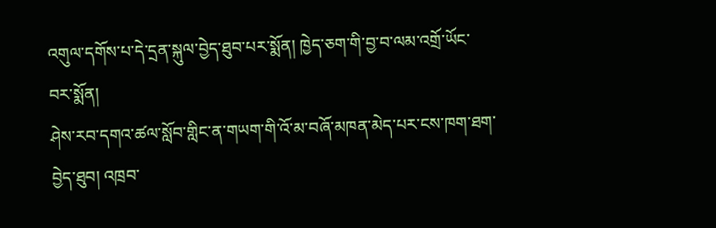འགུལ་དགོས་པ་དེ་དྲན་སྐུལ་བྱེད་ཐུབ་པར་སྨོན། ཁྱེད་ཅག་གི་བྱ་བ་ལམ་འགྲོ་ཡོང་བར་སྨོན།
ཤེས་རབ་དགའ་ཚལ་སློབ་གླིང་ན་གཡག་གི་འོ་མ་བཞོ་མཁན་མེད་པར་ངས་ཁག་ཐག་བྱེད་ཐུབ། འཁྲབ་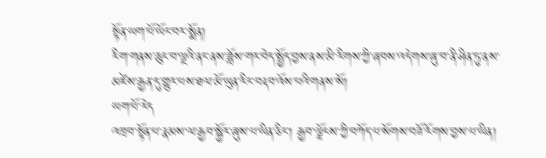སྟོན་ཡག་པོ་ཡོང་བར་སྨོན།
རིག་གནས་ཆུང་བ་ལྔའི་ནང་ནས་ཟློས་གར་བེད་སྤྱོད་བྱས་ནས་མི་རིགས་ཀྱི་ཞབས་འདེགས་ཞུ་བ་ནི་ཤིན་ཏུ་ནས་མཛེས་རྒྱན་དུ་གྱུར་པས་ཐལ་མོ་ཡུན་རིང་བརྡབ་འོས་པའི་གནས་སོ།
ཡག་པོ་རེད
འཁྲབ་སྟོན་པ་རྣམས་ལ་རྒྱབ་སྐྱོར་ཞུས་པ་ཡིན་ཅིང་། རྒྱབ་ལྗོངས་ཀྱི་བཀོད་པ་སོགས་བཟོ་རོགས་བྱས་པ་ཡིན།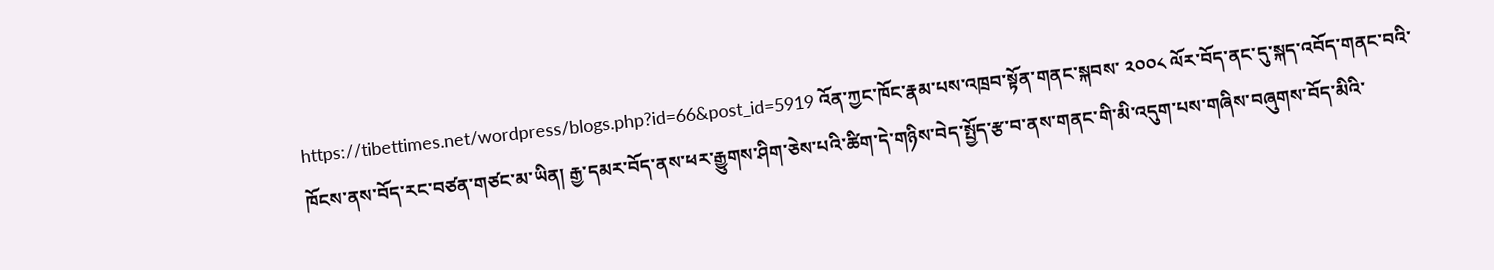https://tibettimes.net/wordpress/blogs.php?id=66&post_id=5919 འོན་ཀྱང་ཁོང་རྣམ་པས་འཁྲབ་སྟོན་གནང་སྐབས་ ༢༠༠༨ ལོར་བོད་ནང་དུ་སྐད་འབོད་གནང་བའི་ཁོངས་ནས་བོད་རང་བཙན་གཙང་མ་ཡིན། རྒྱ་དམར་བོད་ནས་ཕར་རྒྱུགས་ཤིག་ཅེས་པའི་ཚིག་དེ་གཉིས་བེད་སྤྱོད་རྩ་བ་ནས་གནང་གི་མི་འདུག་པས་གཞིས་བཞུགས་བོད་མིའི་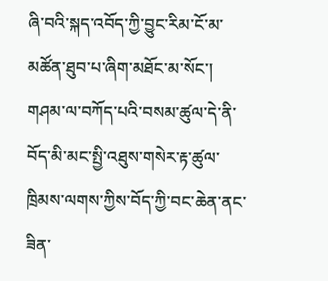ཞི་བའི་སྐད་འབོད་ཀྱི་བྱུང་རིམ་ངོ་མ་མཚོན་ཐུབ་པ་ཞིག་མཐོང་མ་སོང་།
གཤམ་ལ་བཀོད་པའི་བསམ་ཚུལ་དེ་ནི་བོད་མི་མང་སྤྱི་འཐུས་གསེར་རྟ་ཚུལ་ཁྲིམས་ལགས་ཀྱིས་བོད་ཀྱི་བང་ཆེན་ནང་ཟིན་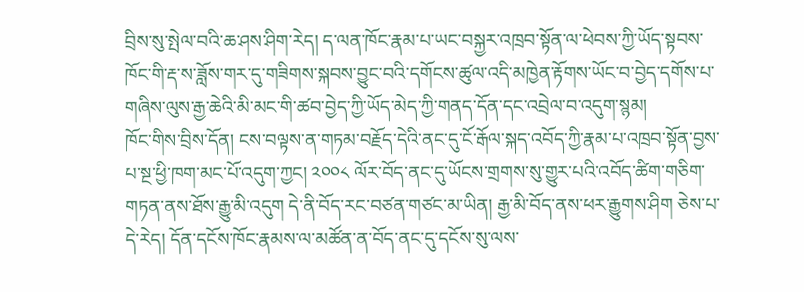བྲིས་སུ་སྤེལ་བའི་ཆ་ཤས་ཤིག་རེད། ད་ལན་ཁོང་རྣམ་པ་ཡང་བསྐྱར་འཁྲབ་སྟོན་ལ་ཕེབས་ཀྱི་ཡོད་སྟབས་ཁོང་གི་རྡ་ས་ཟློས་གར་དུ་གཟིགས་སྐབས་བྱུང་བའི་དགོངས་ཚུལ་འདི་མཁྱེན་རྟོགས་ཡོང་བ་བྱེད་དགོས་པ་གཞིས་ལུས་རྒྱ་ཆེའི་མི་མང་གི་ཚབ་བྱེད་ཀྱི་ཡོད་མེད་ཀྱི་གནད་དོན་དང་འབྲེལ་བ་འདུག་སྙམ།
ཁོང་གིས་བྲིས་དོན། ངས་བལྟས་ན་གཏམ་བརྗོད་དེའི་ནང་དུ་ངོ་རྒོལ་སྐད་འབོད་ཀྱི་རྣམ་པ་འཁྲབ་སྟོན་བྱས་པ་སྔ་ཕྱི་ཁག་མང་པོ་འདུག་ཀྱང། ༢༠༠༨ ལོར་བོད་ནང་དུ་ཡོངས་གྲགས་སུ་གྱུར་པའི་འབོད་ཚིག་གཅིག་གཏན་ནས་ཐོས་རྒྱུ་མི་འདུག དེ་ནི་བོད་རང་བཙན་གཙང་མ་ཡིན། རྒྱ་མི་བོད་ནས་ཕར་རྒྱུགས་ཤིག ཅེས་པ་དེ་རེད། དོན་དངོས་ཁོང་རྣམས་ལ་མཚོན་ན་བོད་ནང་དུ་དངོས་སུ་ལས་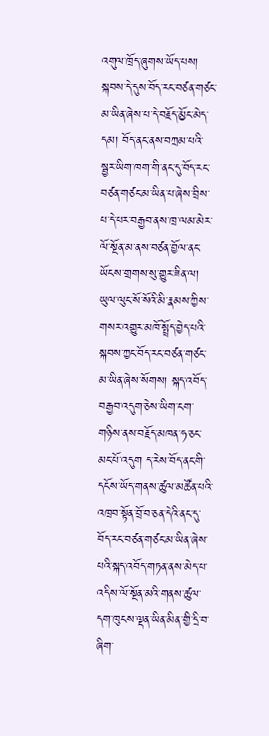འགུལ་ཁྲོད་ཞུགས་ཡོད་པས། སྐབས་དེ་དུས་བོད་རང་བཙན་གཙང་མ་ཡིན་ཞེས་པ་དེ་བརྗོད་མྱོང་མེད་དམ། བོད་ནང་ནས་བཀྲམ་པའི་སྦྱར་ཡིག་ཁག་གི་ནང་དུ་བོད་རང་བཙན་གཙང་མ་ཡིན་པ་ཞེས་བྲིས་པ་དེ་པར་བརྒྱབ་ནས་ཁྲ་ལམ་མེར་ལོ་སྔོན་མ་ནས་བཙན་བྱོལ་ནང་ཡོངས་གྲགས་སུ་གྱུར་ཟིན་ལ། ཡུལ་ལུང་སོ་སོའི་མི་རྣམས་ཀྱིས་གསར་འགྱུར་མཁོ་སྤྲོད་བྱེད་པའི་སྐབས་ཀྱང་བོད་རང་བཙན་གཙང་མ་ཡིན་ཞེས་སོགས། སྐད་འབོད་བརྒྱབ་འདུག་ཅེས་ཡིག་ངག་གཉིས་ནས་བརྗོད་མཁན་ཧ་ཅང་མང་པོ་འདུག ད་རེས་བོད་ནང་གི་དངོས་ཡོད་གནས་ཚུལ་མཚོན་པའི་འཁྲབ་སྟོན་བྲོ་བ་ཅན་དེའི་ནང་དུ་བོད་རང་བཙན་གཙང་མ་ཡིན་ཞེས་པའི་སྐད་འབོད་གཏན་ནས་མེད་པ་འདིས་ལོ་སྔོན་མའི་གནས་ཚུལ་དག་ཁུངས་ལྡན་ཡིན་མིན་གྱི་དྲི་བ་ཞིག་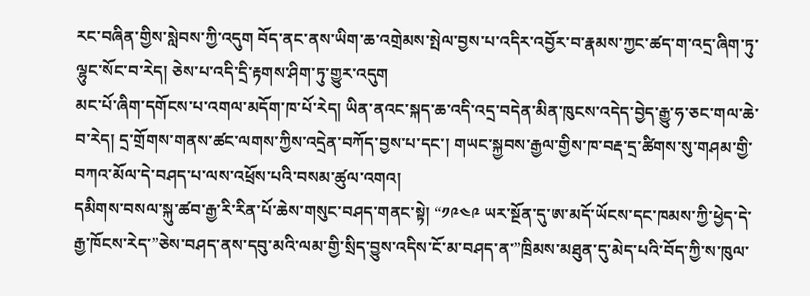རང་བཞིན་གྱིས་སླེབས་ཀྱི་འདུག བོད་ནང་ནས་ཡིག་ཆ་འགྲེམས་སྤེལ་བྱས་པ་འདིར་འབྱོར་བ་རྣམས་ཀྱང་ཚད་ག་འདྲ་ཞིག་ཏུ་ལྷུང་སོང་བ་རེད། ཅེས་པ་འདི་དྲི་རྟགས་ཤིག་ཏུ་གྱུར་འདུག
མང་པོ་ཞིག་དགོངས་པ་འགལ་མདོག་ཁ་པོ་རེད། ཡིན་ནའང་སྐད་ཆ་འདི་འདྲ་བདེན་མིན་ཁུངས་འདེད་བྱེད་རྒྱུ་ཧ་ཅང་གལ་ཆེ་བ་རེད། དྲ་གྲོགས་གནས་ཚང་ལགས་ཀྱིས་འདྲེན་བཀོད་བྱས་པ་དང་། གཡང་སྐྱབས་རྒྱལ་གྱིས་ཁ་བརྡ་དྲ་ཚིགས་སུ་གཤམ་གྱི་བཀའ་མོལ་དེ་བཤད་པ་ལས་འཕྲོས་པའི་བསམ་ཚུལ་འགའ།
དམིགས་བསལ་སྐུ་ཚབ་རྒྱ་རི་རིན་པོ་ཆེས་གསུང་བཤད་གནང་སྟེ། “༡༩༤༩ ཡར་སྔོན་དུ་ཨ་མདོ་ཡོངས་དང་ཁམས་ཀྱི་ཕྱེད་དེ་རྒྱ་ཁོངས་རེད་”ཅེས་བཤད་ནས་དབུ་མའི་ལམ་གྱི་སྲིད་བྱུས་འདིས་ངོ་མ་བཤད་ན་”ཁྲིམས་མཐུན་དུ་མེད་པའི་བོད་ཀྱི་ས་ཁུལ་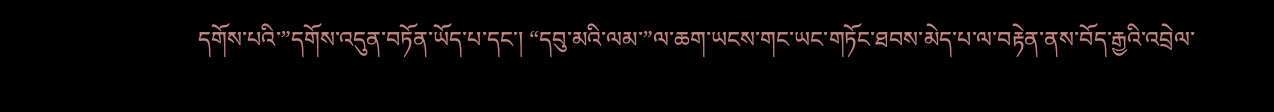དགོས་པའི་”དགོས་འདུན་བཏོན་ཡོད་པ་དང་། “དབུ་མའི་ལམ་”ལ་ཆག་ཡངས་གང་ཡང་གཏོང་ཐབས་མེད་པ་ལ་བརྟེན་ནས་བོད་རྒྱའི་འབྲེལ་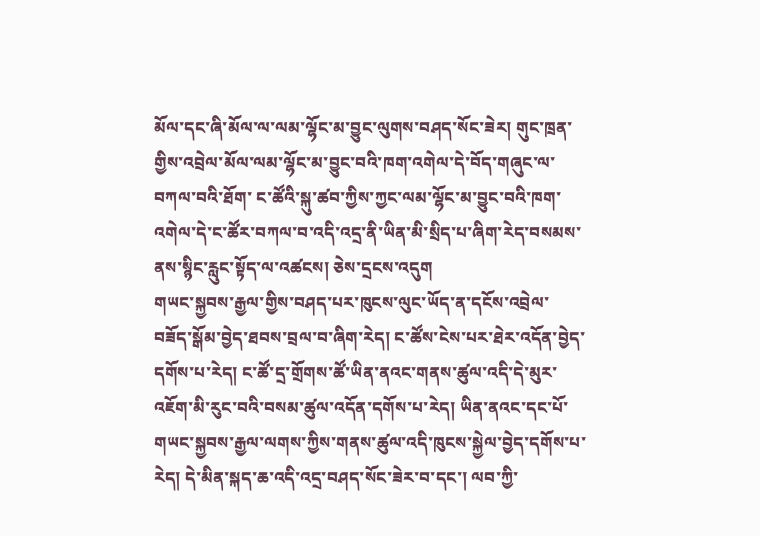མོལ་དང་ཞི་མོལ་ལ་ལམ་ལྷོང་མ་བྱུང་ལུགས་བཤད་སོང་ཟེར། གུང་ཁྲན་གྱིས་འབྲེལ་མོལ་ལམ་ལྷོང་མ་བྱུང་བའི་ཁག་འགེལ་དེ་བོད་གཞུང་ལ་བཀལ་བའི་ཐོག་ ང་ཚོའི་སྐུ་ཚབ་ཀྱིས་ཀྱང་ལམ་ལྷོང་མ་བྱུང་བའི་ཁག་འགེལ་དེ་ང་ཚོར་བཀལ་བ་འདི་འདྲ་ནི་ཡིན་མི་སྲིད་པ་ཞིག་རེད་བསམས་ནས་སྙིང་རླུང་སྟོད་ལ་འཚངས། ཅེས་དྲངས་འདུག
གཡང་སྐྱབས་རྒྱལ་གྱིས་བཤད་པར་ཁུངས་ལུང་ཡོད་ན་དངོས་འབྲེལ་བཟོད་སྒོམ་བྱེད་ཐབས་བྲལ་བ་ཞིག་རེད། ང་ཚོས་ངེས་པར་ཐེར་འདོན་བྱེད་དགོས་པ་རེད། ང་ཚོ་དྲ་གྲོགས་ཚོ་ཡིན་ནའང་གནས་ཚུལ་འདི་དེ་མུར་འཇོག་མི་རུང་བའི་བསམ་ཚུལ་འདོན་དགོས་པ་རེད། ཡིན་ནའང་དང་པོ་གཡང་སྐྱབས་རྒྱལ་ལགས་ཀྱིས་གནས་ཚུལ་འདི་ཁུངས་སྐྱེལ་བྱེད་དགོས་པ་རེད། དེ་མིན་སྐད་ཆ་འདི་འདྲ་བཤད་སོང་ཟེར་བ་དང་། ལབ་ཀྱི་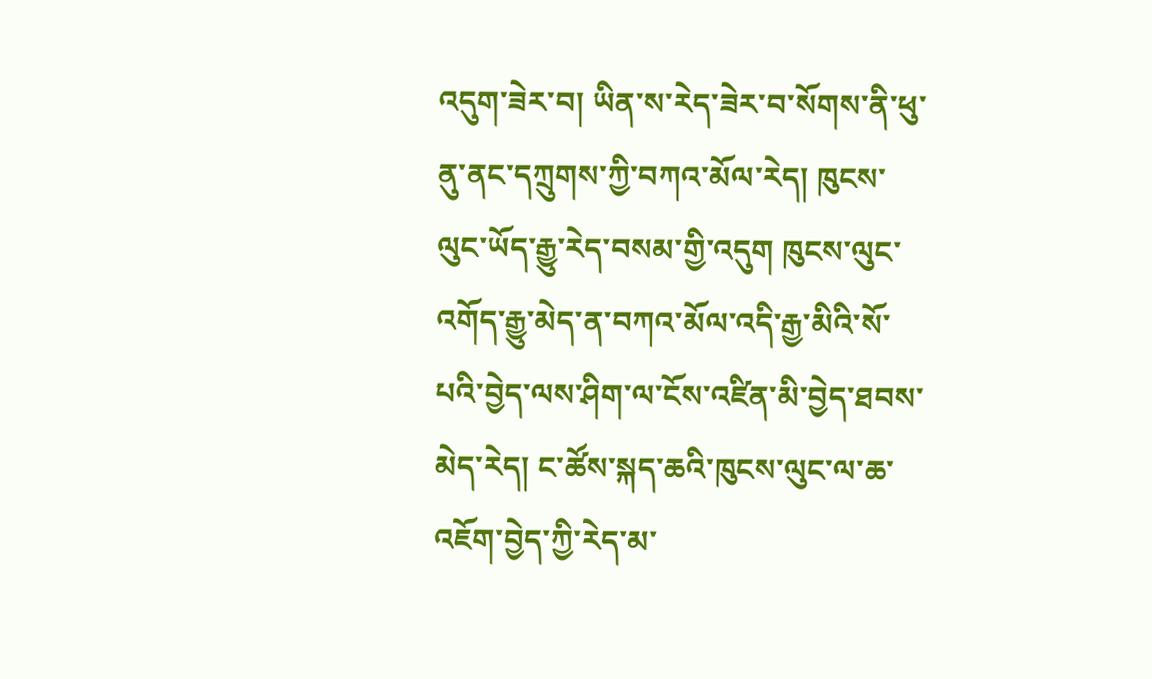འདུག་ཟེར་བ། ཡིན་ས་རེད་ཟེར་བ་སོགས་ནི་ཕུ་ནུ་ནང་དཀྲུགས་ཀྱི་བཀའ་མོལ་རེད། ཁུངས་ལུང་ཡོད་རྒྱུ་རེད་བསམ་གྱི་འདུག ཁུངས་ལུང་འགོད་རྒྱུ་མེད་ན་བཀའ་མོལ་འདི་རྒྱ་མིའི་སོ་པའི་བྱེད་ལས་ཤིག་ལ་ངོས་འཛིན་མི་བྱེད་ཐབས་མེད་རེད། ང་ཚོས་སྐད་ཆའི་ཁུངས་ལུང་ལ་ཆ་འཇོག་བྱེད་ཀྱི་རེད་མ་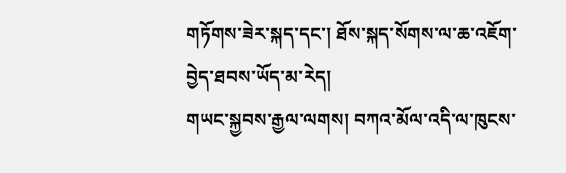གཏོགས་ཟེར་སྐད་དང་། ཐོས་སྐད་སོགས་ལ་ཆ་འཇོག་བྱེད་ཐབས་ཡོད་མ་རེད།
གཡང་སྐྱབས་རྒྱལ་ལགས། བཀའ་མོལ་འདི་ལ་ཁུངས་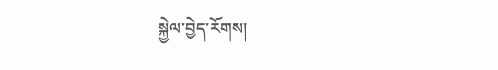སྐྱེལ་བྱེད་རོགས།